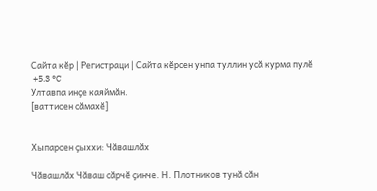Сайта кӗр | Регистраци | Сайта кӗрсен унпа туллин усӑ курма пулӗ
 +5.3 °C
Ултавпа инҫе каяймӑн.
[ваттисен сӑмахӗ]


Хыпарсен ҫыххи: Чӑвашлӑх

Чӑвашлӑх Чӑваш сӑрчӗ ҫинче. Н. Плотников тунӑ сӑн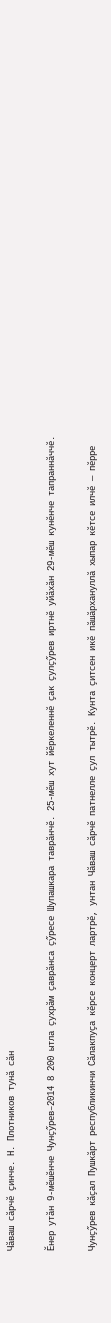Чӑваш сӑрчӗ ҫинче. Н. Плотников тунӑ сӑн

Ӗнер утӑн 9-мӗшӗнче Чунҫӳрев–2014 8 200 ытла ҫухрӑм ҫаврӑнса ҫӳресе Шупашкара таврӑнчӗ. 25-мӗш хут йӗркеленнӗ ҫак ҫулҫӳрев иртнӗ уйӑхӑн 29-мӗш кунӗнче тапраннӑччӗ.

Чунҫӳрев кӑҫал Пушкӑрт республикинчи Сӑлакпуҫа кӗрсе концерт лартрӗ, унтан Чӑваш сӑрчӗ патнелле ҫул тытрӗ. Кунта ҫитсен икӗ пӑшӑрхануллӑ хыпар кӗтсе илчӗ — пӗрре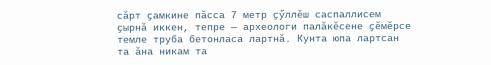сӑрт ҫамкине пӑсса 7 метр ҫӳллӗш саспаллисем ҫырнӑ иккен, тепре — археологи палӑкӗсене ҫӗмӗрсе темле труба бетонласа лартнӑ. Кунта юпа лартсан та ӑна никам та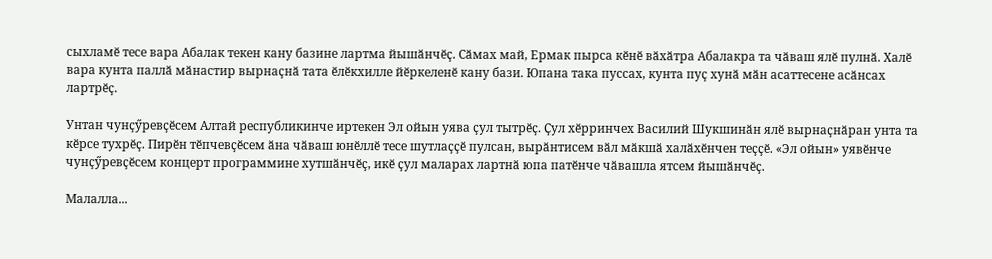сыхламӗ тесе вара Абалак текен кану базине лартма йышӑнчӗҫ. Сӑмах май, Ермак пырса кӗнӗ вӑхӑтра Абалакра та чӑваш ялӗ пулнӑ. Халӗ вара кунта паллӑ мӑнастир вырнаҫнӑ тата ӗлӗкхилле йӗркеленӗ кану бази. Юпана така пуссах, кунта пуҫ хунӑ мӑн асаттесене асӑнсах лартрӗҫ.

Унтан чунҫӳревҫӗсем Алтай республикинче иртекен Эл ойын уява ҫул тытрӗҫ. Ҫул хӗрринчех Василий Шукшинӑн ялӗ вырнаҫнӑран унта та кӗрсе тухрӗҫ. Пирӗн тӗпчевҫӗсем ӑна чӑваш юнӗллӗ тесе шутлаҫҫӗ пулсан, вырӑнтисем вӑл мӑкшӑ халӑхӗнчен теҫҫӗ. «Эл ойын» уявӗнче чунҫӳревҫӗсем концерт программине хутшӑнчӗҫ, икӗ ҫул маларах лартнӑ юпа патӗнче чӑвашла ятсем йышӑнчӗҫ.

Малалла...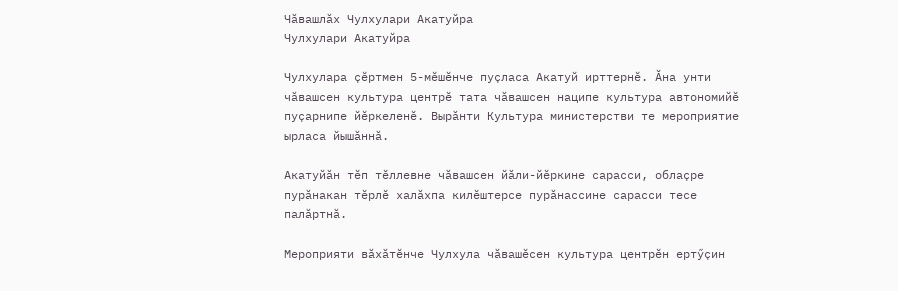Чӑвашлӑх Чулхулари Акатуйра
Чулхулари Акатуйра

Чулхулара ҫӗртмен 5-мӗшӗнче пуҫласа Акатуй ирттернӗ. Ӑна унти чӑвашсен культура центрӗ тата чӑвашсен наципе культура автономийӗ пуҫарнипе йӗркеленӗ. Вырӑнти Культура министерстви те мероприятие ырласа йышӑннӑ.

Акатуйӑн тӗп тӗллевне чӑвашсен йӑли-йӗркине сарасси, облаҫре пурӑнакан тӗрлӗ халӑхпа килӗштерсе пурӑнассине сарасси тесе палӑртнӑ.

Мероприяти вӑхӑтӗнче Чулхула чӑвашӗсен культура центрӗн ертӳҫин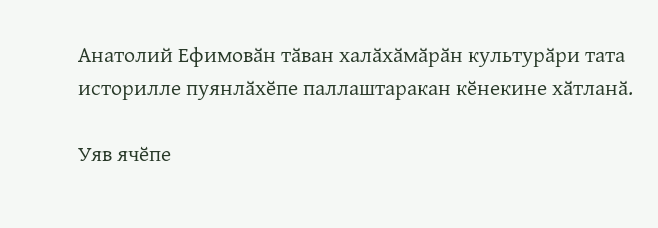Анатолий Ефимовӑн тӑван халӑхӑмӑрӑн культурӑри тата историлле пуянлӑхӗпе паллаштаракан кӗнекине хӑтланӑ.

Уяв ячӗпе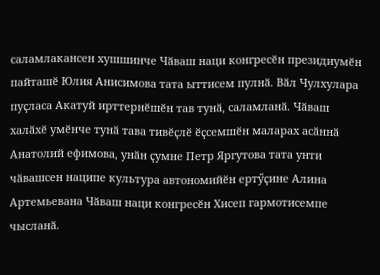саламлакансен хушшинче Чӑваш наци конгресӗн президиумӗн пайташӗ Юлия Анисимова тата ыттисем пулнӑ. Вӑл Чулхулара пуҫласа Акатуй ирттернӗшӗн тав тунӑ, саламланӑ. Чӑваш халӑхӗ умӗнче тунӑ тава тивӗҫлӗ ӗҫсемшӗн маларах асӑннӑ Анатолий ефимова, унӑн ҫумне Петр Яргутова тата унти чӑвашсен наципе культура автономийӗн ертӳҫине Алина Артемьевана Чӑваш наци конгресӗн Хисеп гармотисемпе чысланӑ.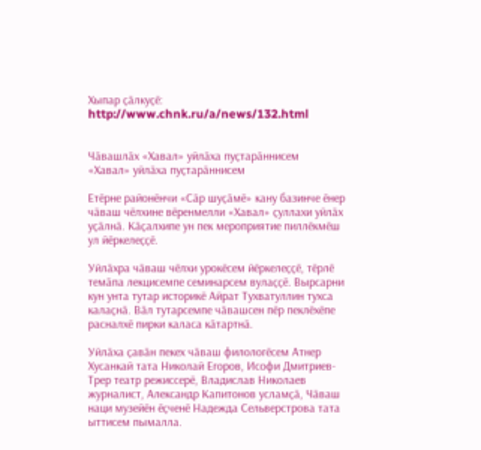Хыпар ҫӑлкуҫӗ: http://www.chnk.ru/a/news/132.html


Чӑвашлӑх «Хавал» уйлӑха пуҫтарӑннисем
«Хавал» уйлӑха пуҫтарӑннисем

Етӗрне районӗнчи «Сӑр шуҫӑмӗ» кану базинче ӗнер чӑваш чӗлхине вӗренмелли «Хавал» ҫуллахи уйлӑх уҫӑлнӑ. Кӑҫалхипе ун пек мероприятие пиллӗкмӗш ул йӗркелеҫҫӗ.

Уйлӑхра чӑваш чӗлхи урокӗсем йӗркелеҫҫӗ, тӗрлӗ темӑпа лекцисемпе семинарсем вулаҫҫӗ. Вырсарни кун унта тутар историкӗ Айрат Тухватуллин тухса калаҫнӑ. Вӑл тутарсемпе чӑвашсен пӗр пеклӗхӗпе расналхӗ пирки каласа кӑтартнӑ.

Уйлӑха ҫавӑн пекех чӑваш филологӗсем Атнер Хусанкай тата Николай Егоров, Исофи Дмитриев-Трер театр режиссерӗ, Владислав Николаев журналист, Александр Капитонов усламҫӑ, Чӑваш наци музейӗн ӗҫченӗ Надежда Сельверстрова тата ыттисем пымалла.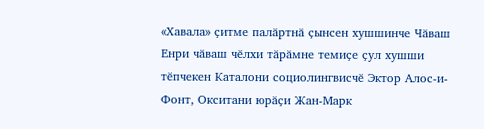«Хавала» ҫитме палӑртнӑ ҫынсен хушшинче Чӑваш Енри чӑваш чӗлхи тӑрӑмне темиҫе ҫул хушши тӗпчекен Каталони социолингвисчӗ Эктор Алос-и-Фонт, Окситани юрӑҫи Жан-Марк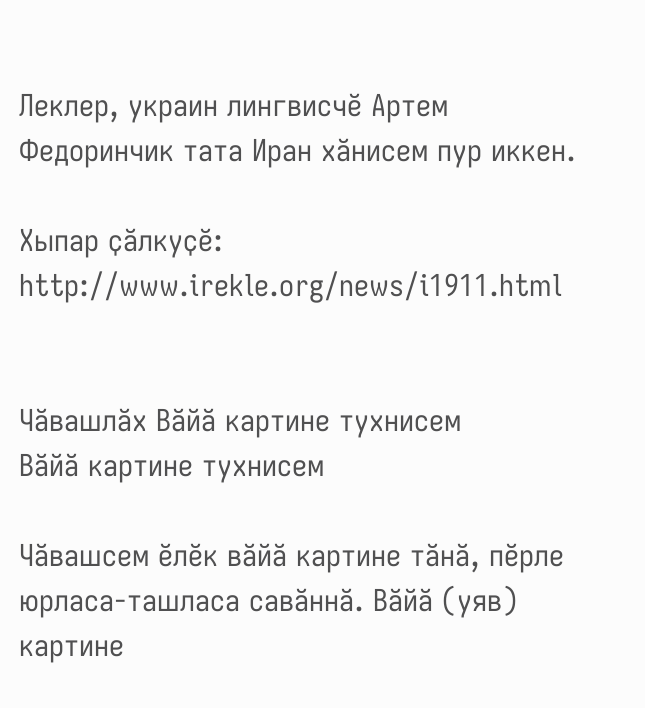Леклер, украин лингвисчӗ Артем Федоринчик тата Иран хӑнисем пур иккен.

Хыпар ҫӑлкуҫӗ: http://www.irekle.org/news/i1911.html


Чӑвашлӑх Вӑйӑ картине тухнисем
Вӑйӑ картине тухнисем

Чӑвашсем ӗлӗк вӑйӑ картине тӑнӑ, пӗрле юрласа-ташласа савӑннӑ. Вӑйӑ (уяв) картине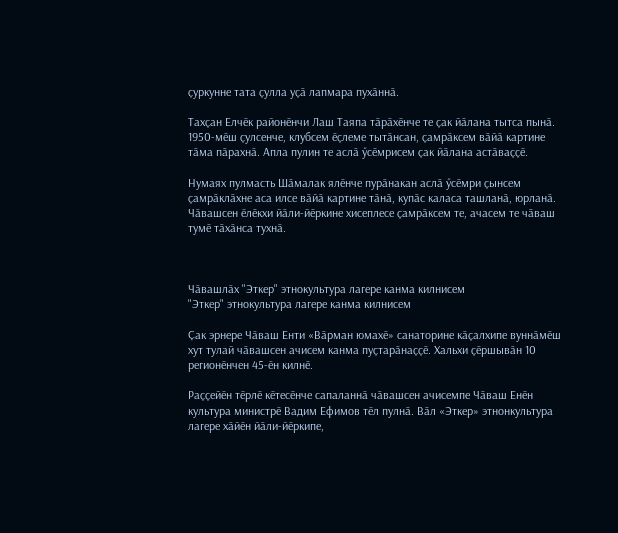ҫуркунне тата ҫулла уҫӑ лапмара пухӑннӑ.

Тахҫан Елчӗк районӗнчи Лаш Таяпа тӑрӑхӗнче те ҫак йӑлана тытса пынӑ. 1950-мӗш ҫулсенче, клубсем ӗҫлеме тытӑнсан, ҫамрӑксем вӑйӑ картине тӑма пӑрахнӑ. Апла пулин те аслӑ ӳсӗмрисем ҫак йӑлана астӑваҫҫӗ.

Нумаях пулмасть Шӑмалак ялӗнче пурӑнакан аслӑ ӳсӗмри ҫынсем ҫамрӑклӑхне аса илсе вӑйӑ картине тӑнӑ, купӑс каласа ташланӑ, юрланӑ. Чӑвашсен ӗлӗкхи йӑли-йӗркине хисеплесе ҫамрӑксем те, ачасем те чӑваш тумӗ тӑхӑнса тухнӑ.



Чӑвашлӑх "Эткер" этнокультура лагере канма килнисем
"Эткер" этнокультура лагере канма килнисем

Ҫак эрнере Чӑваш Енти «Вӑрман юмахӗ» санаторине кӑҫалхипе вуннӑмӗш хут тулай чӑвашсен ачисем канма пуҫтарӑнаҫҫӗ. Хальхи ҫӗршывӑн 10 регионӗнчен 45-ӗн килнӗ.

Раҫҫейӗн тӗрлӗ кӗтесӗнче сапаланнӑ чӑвашсен ачисемпе Чӑваш Енӗн культура министрӗ Вадим Ефимов тӗл пулнӑ. Вӑл «Эткер» этнонкультура лагере хӑйӗн йӑли-йӗркипе,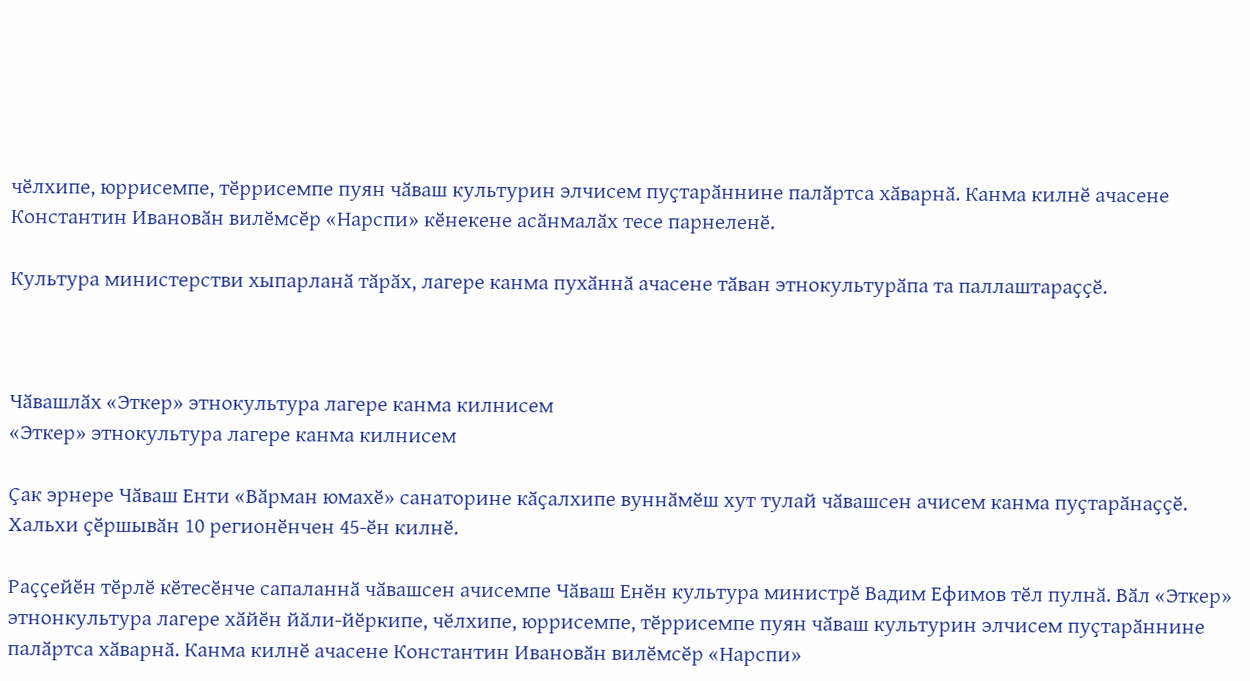чӗлхипе, юррисемпе, тӗррисемпе пуян чӑваш культурин элчисем пуҫтарӑннине палӑртса хӑварнӑ. Канма килнӗ ачасене Константин Ивановӑн вилӗмсӗр «Нарспи» кӗнекене асӑнмалӑх тесе парнеленӗ.

Культура министерстви хыпарланӑ тӑрӑх, лагере канма пухӑннӑ ачасене тӑван этнокультурӑпа та паллаштараҫҫӗ.



Чӑвашлӑх «Эткер» этнокультура лагере канма килнисем
«Эткер» этнокультура лагере канма килнисем

Ҫак эрнере Чӑваш Енти «Вӑрман юмахӗ» санаторине кӑҫалхипе вуннӑмӗш хут тулай чӑвашсен ачисем канма пуҫтарӑнаҫҫӗ. Хальхи ҫӗршывӑн 10 регионӗнчен 45-ӗн килнӗ.

Раҫҫейӗн тӗрлӗ кӗтесӗнче сапаланнӑ чӑвашсен ачисемпе Чӑваш Енӗн культура министрӗ Вадим Ефимов тӗл пулнӑ. Вӑл «Эткер» этнонкультура лагере хӑйӗн йӑли-йӗркипе, чӗлхипе, юррисемпе, тӗррисемпе пуян чӑваш культурин элчисем пуҫтарӑннине палӑртса хӑварнӑ. Канма килнӗ ачасене Константин Ивановӑн вилӗмсӗр «Нарспи»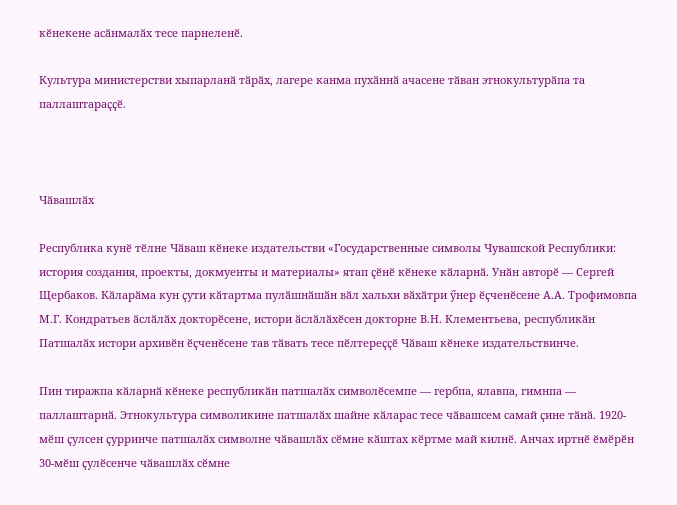кӗнекене асӑнмалӑх тесе парнеленӗ.

Культура министерстви хыпарланӑ тӑрӑх, лагере канма пухӑннӑ ачасене тӑван этнокультурӑпа та паллаштараҫҫӗ.



Чӑвашлӑх

Республика кунӗ тӗлне Чӑваш кӗнеке издательстви «Государственные символы Чувашской Республики: история создания, проекты, докмуенты и материалы» ятап ҫӗнӗ кӗнеке кӑларнӑ. Унӑн авторӗ — Сергей Щербаков. Кӑларӑма кун ҫути кӑтартма пулӑшнӑшӑн вӑл хальхи вӑхӑтри ӳнер ӗҫченӗсене А.А. Трофимовпа М.Г. Кондратьев ӑслӑлӑх докторӗсене, истори ӑслӑлӑхӗсен докторне В.Н. Клементьева, республикӑн Патшалӑх истори архивӗн ӗҫченӗсене тав тӑвать тесе пӗлтереҫҫӗ Чӑваш кӗнеке издательствинче.

Пин тиражпа кӑларнӑ кӗнеке республикӑн патшалӑх символӗсемпе — гербпа, ялавпа, гимнпа — паллаштарнӑ. Этнокультура символикине патшалӑх шайне кӑларас тесе чӑвашсем самай ҫине тӑнӑ. 1920-мӗш ҫулсен ҫурринче патшалӑх символне чӑвашлӑх сӗмне кӑштах кӗртме май килнӗ. Анчах иртнӗ ӗмӗрӗн 30-мӗш ҫулӗсенче чӑвашлӑх сӗмне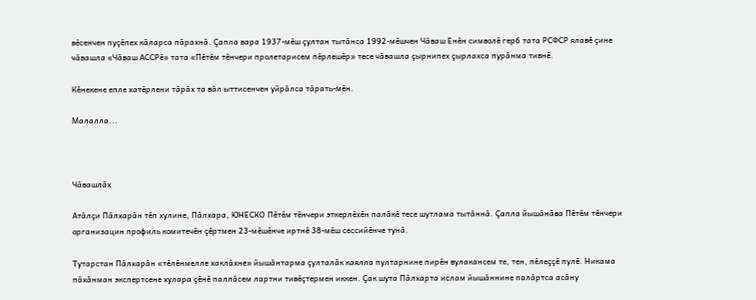вӗсенчен пуҫӗпех кӑларса пӑрахнӑ. Ҫапла вара 1937-мӗш ҫултан тытӑнса 1992-мӗшчен Чӑваш Енӗн символӗ герб тата РСФСР ялавӗ ҫине чӑвашла «Чӑваш АССРӗ» тата «Пӗтӗм тӗнчери пролетарисем пӗрлешӗр» тесе чӑвашла ҫырнипех ҫырлахса пурӑнма тивнӗ.

Кӗнекене епле хатӗрлени тӑрӑх та вӑл ыттисенчен уйрӑлса тӑрать-мӗн.

Малалла...



Чӑвашлӑх

Атӑлҫи Пӑлхарӑн тӗп хулине, Пӑлхара, ЮНЕСКО Пӗтӗм тӗнчери эткерлӗхӗн палӑкӗ тесе шутлама тытӑннӑ. Ҫапла йышӑнӑва Пӗтӗм тӗнчери организацин профиль комитечӗн ҫӗртмен 23-мӗшӗнче иртнӗ 38-мӗш сессийӗнче тунӑ.

Тутарстан Пӑлхарӑн «тӗлӗнмелле хаклӑхне» йышӑнтарма ҫулталӑк каялла пултарнине пирӗн вулакансем те, тен, пӗлеҫҫӗ пулӗ. Никама пӑхӑнман экспертсене хулара ҫӗнӗ паллӑсем лартни тивӗҫтермен иккен. Ҫак шута Пӑлхарта ислам йышӑннине палӑртса асӑну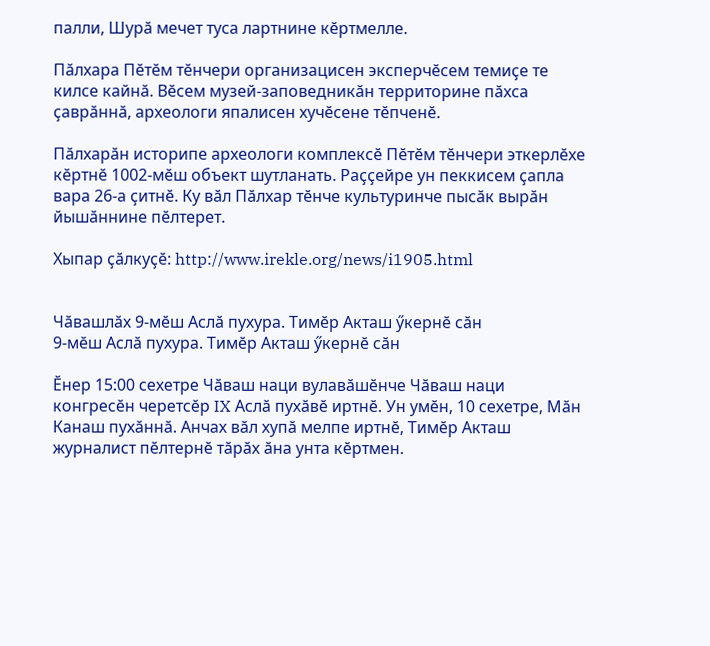палли, Шурӑ мечет туса лартнине кӗртмелле.

Пӑлхара Пӗтӗм тӗнчери организацисен эксперчӗсем темиҫе те килcе кайнӑ. Вӗсем музей-заповедникӑн территорине пӑхса ҫаврӑннӑ, археологи япалисен хучӗсене тӗпченӗ.

Пӑлхарӑн историпе археологи комплексӗ Пӗтӗм тӗнчери эткерлӗхе кӗртнӗ 1002-мӗш объект шутланать. Раҫҫейре ун пеккисем ҫапла вара 26-а ҫитнӗ. Ку вӑл Пӑлхар тӗнче культуринче пысӑк вырӑн йышӑннине пӗлтерет.

Хыпар ҫӑлкуҫӗ: http://www.irekle.org/news/i1905.html


Чӑвашлӑх 9-мӗш Аслӑ пухура. Тимӗр Акташ ӳкернӗ сӑн
9-мӗш Аслӑ пухура. Тимӗр Акташ ӳкернӗ сӑн

Ӗнер 15:00 сехетре Чӑваш наци вулавӑшӗнче Чӑваш наци конгресӗн черетсӗр IX Аслӑ пухӑвӗ иртнӗ. Ун умӗн, 10 сехетре, Мӑн Канаш пухӑннӑ. Анчах вӑл хупӑ мелпе иртнӗ, Тимӗр Акташ журналист пӗлтернӗ тӑрӑх ӑна унта кӗртмен.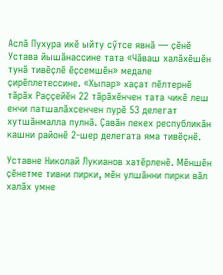Аслӑ Пухура икӗ ыйту сӳтсе явнӑ — ҫӗнӗ Устава йышӑнассине тата «Чӑваш халӑхӗшӗн тунӑ тивӗҫлӗ ӗҫсемшӗн» медале ҫирӗплетессине. «Хыпар» хаҫат пӗлтернӗ тӑрӑх Раҫҫейӗн 22 тӑрӑхӗнчен тата чикӗ леш енчи патшалӑхсенчен пурӗ 53 делегат хутшӑнмалла пулнӑ. Ҫавӑн пекех республикӑн кашни районӗ 2-шер делегата яма тивӗҫнӗ.

Уставне Николай Лукианов хатӗрленӗ. Мӗншӗн ҫӗнетме тивни пирки, мӗн улшӑнни пирки вӑл халӑх умне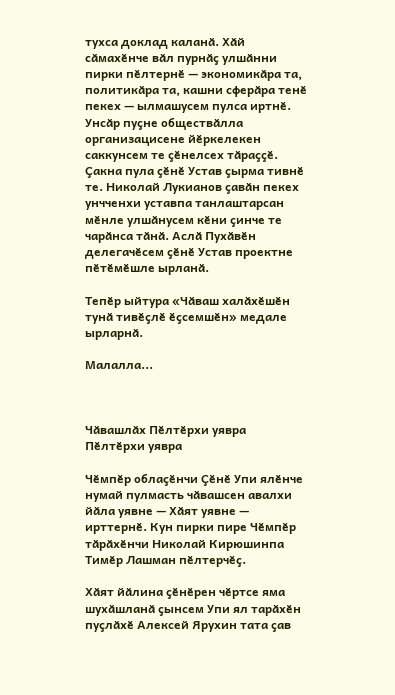тухса доклад каланӑ. Хӑй сӑмахӗнче вӑл пурнӑҫ улшӑнни пирки пӗлтернӗ — экономикӑра та, политикӑра та, кашни сферӑра тенӗ пекех — ылмашусем пулса иртнӗ. Унсӑр пуҫне обществӑлла организацисене йӗркелекен саккунсем те ҫӗнелсех тӑраҫҫӗ. Ҫакна пула ҫӗнӗ Устав ҫырма тивнӗ те. Николай Лукианов ҫавӑн пекех унчченхи уставпа танлаштарсан мӗнле улшӑнусем кӗни ҫинче те чарӑнса тӑнӑ. Аслӑ Пухӑвӗн делегачӗсем ҫӗнӗ Устав проектне пӗтӗмӗшле ырланӑ.

Тепӗр ыйтура «Чӑваш халӑхӗшӗн тунӑ тивӗҫлӗ ӗҫсемшӗн» медале ырларнӑ.

Малалла...



Чӑвашлӑх Пӗлтӗрхи уявра
Пӗлтӗрхи уявра

Чӗмпӗр облаҫӗнчи Ҫӗнӗ Упи ялӗнче нумай пулмасть чӑвашсен авалхи йӑла уявне — Хӑят уявне — ирттернӗ. Кун пирки пире Чӗмпӗр тӑрӑхӗнчи Николай Кирюшинпа Тимӗр Лашман пӗлтерчӗҫ.

Хӑят йӑлина ҫӗнӗрен чӗртсе яма шухӑшланӑ ҫынсем Упи ял тарӑхӗн пуҫлӑхӗ Алексей Ярухин тата ҫав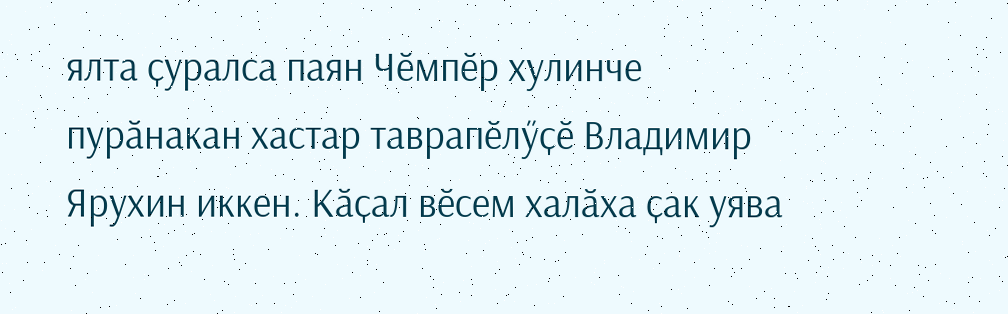ялта ҫуралса паян Чӗмпӗр хулинче пурӑнакан хастар таврапӗлӳҫӗ Владимир Ярухин иккен. Кӑҫал вӗсем халӑха ҫак уява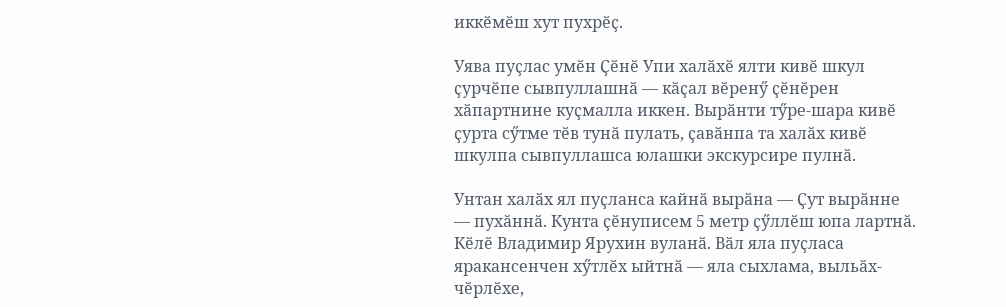иккӗмӗш хут пухрӗҫ.

Уява пуҫлас умӗн Ҫӗнӗ Упи халӑхӗ ялти кивӗ шкул ҫурчӗпе сывпуллашнӑ — кӑҫал вӗренӳ ҫӗнӗрен хӑпартнине куҫмалла иккен. Вырӑнти тӳре-шара кивӗ ҫурта сӳтме тӗв тунӑ пулать, ҫавӑнпа та халӑх кивӗ шкулпа сывпуллашса юлашки экскурсире пулнӑ.

Унтан халӑх ял пуҫланса кайнӑ вырӑна — Ҫут вырӑнне — пухӑннӑ. Кунта ҫӗнуписем 5 метр ҫӳллӗш юпа лартнӑ. Кӗлӗ Владимир Ярухин вуланӑ. Вӑл яла пуҫласа яракансенчен хӳтлӗх ыйтнӑ — яла сыхлама, выльӑх-чӗрлӗхе,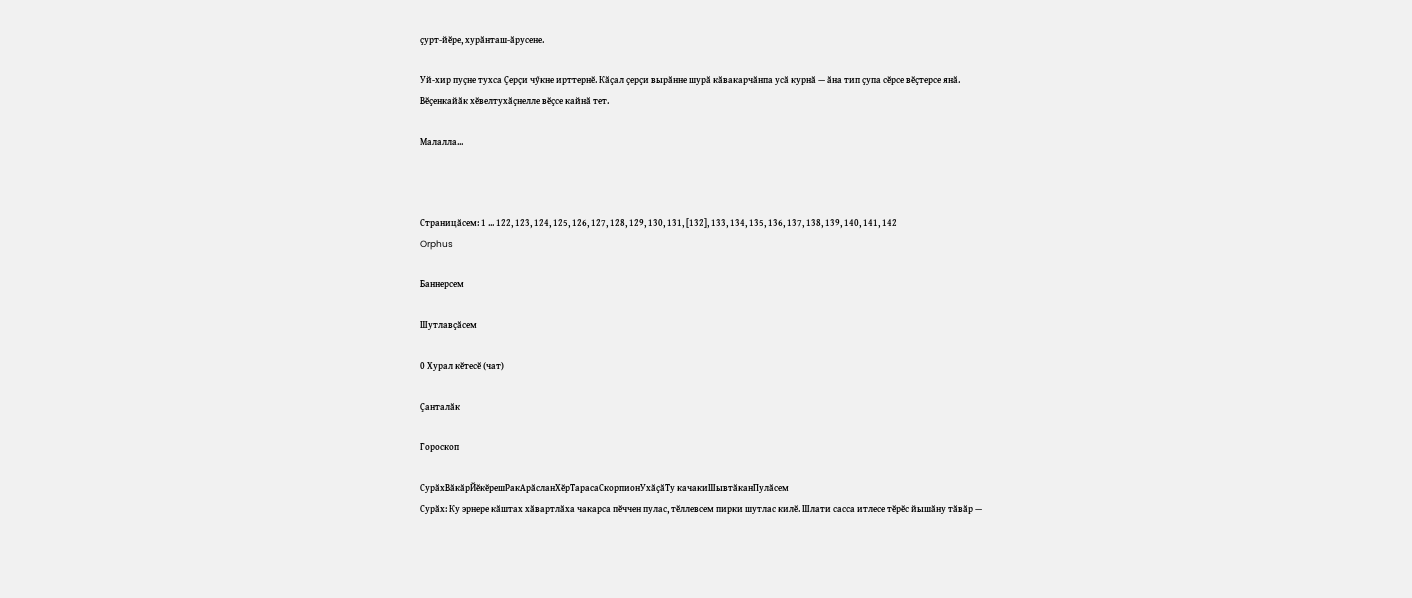ҫурт-йӗре, хурӑнташ-ӑрусене.

Уй-хир пуҫне тухса Ҫерҫи чӳкне ирттернӗ. Кӑҫал ҫерҫи вырӑнне шурӑ кӑвакарчӑнпа усӑ курнӑ — ӑна тип ҫупа сӗрсе вӗҫтерсе янӑ. Вӗҫенкайӑк хӗвелтухӑҫнелле вӗҫсе кайнӑ тет.

Малалла...



Страницӑсем: 1 ... 122, 123, 124, 125, 126, 127, 128, 129, 130, 131, [132], 133, 134, 135, 136, 137, 138, 139, 140, 141, 142
Orphus

Баннерсем

Шутлавҫӑсем

0 Хурал кӗтесӗ (чат)

Ҫанталӑк

Гороскоп

СурӑхВӑкӑрЙӗкӗрешРакАрӑсланХӗрТарасаСкорпионУхӑҫӑТу качакиШывтӑканПулӑсем
Сурӑх: Ку эрнере кӑштах хӑвартлӑха чакарса пӗччен пулас, тӗллевсем пирки шутлас килӗ. Шлати сасса итлесе тӗрӗс йышӑну тӑвӑр —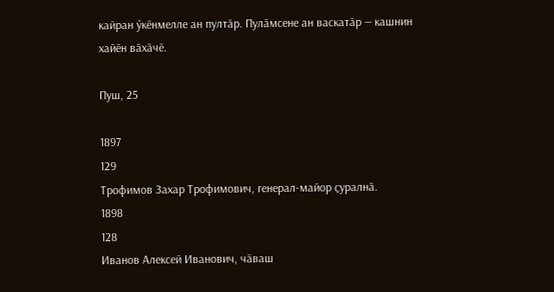кайран ӳкӗнмелле ан пултӑр. Пулӑмсене ан васкатӑр — кашнин хайӗн вӑхӑчӗ.

Пуш, 25

1897
129
Трофимов Захар Трофимович, генерал-майор ҫуралнӑ.
1898
128
Иванов Алексей Иванович, чӑваш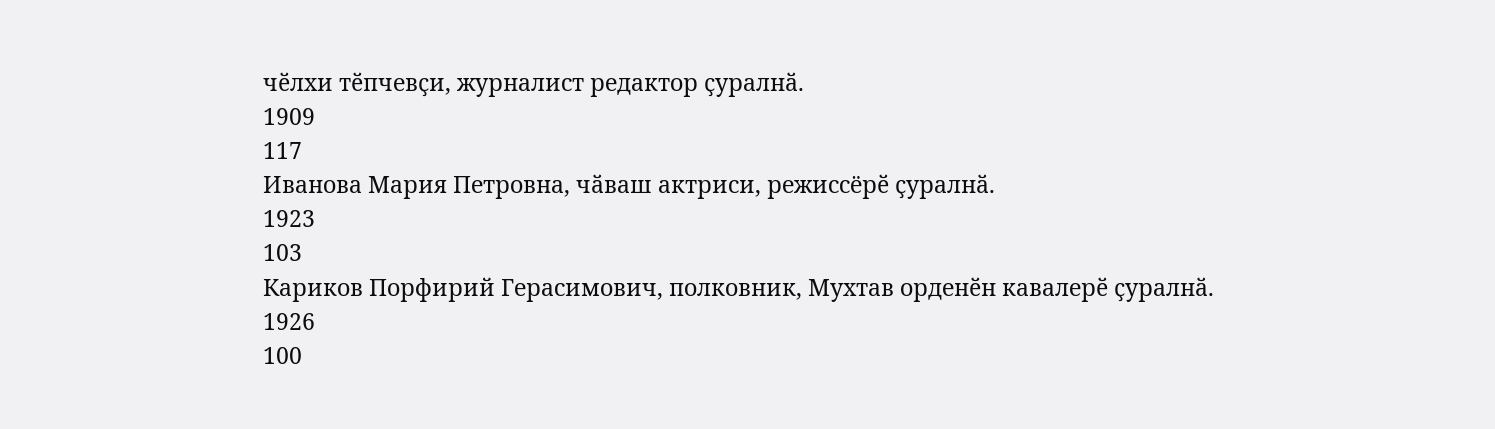чӗлхи тӗпчевҫи, журналист редактор ҫуралнӑ.
1909
117
Иванова Мария Петровна, чӑваш актриси, режиссёрӗ ҫуралнӑ.
1923
103
Кариков Порфирий Герасимович, полковник, Мухтав орденӗн кавалерӗ ҫуралнӑ.
1926
100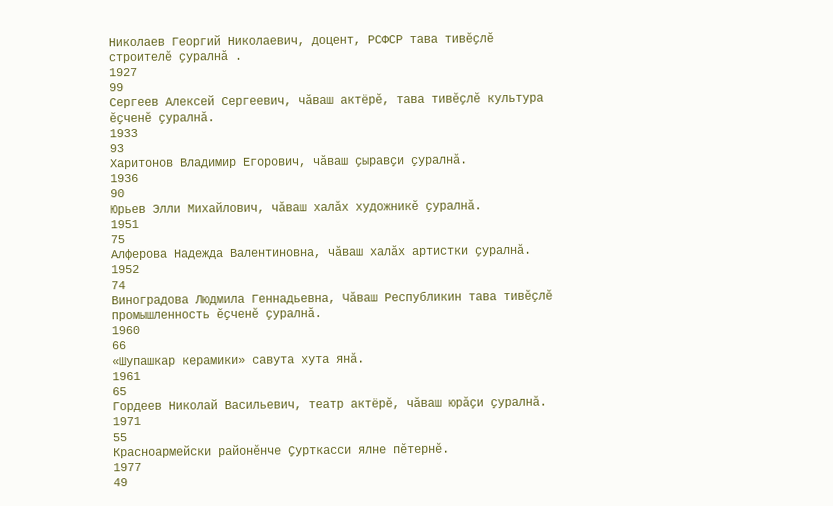Николаев Георгий Николаевич, доцент, РСФСР тава тивӗҫлӗ строителӗ ҫуралнӑ .
1927
99
Сергеев Алексей Сергеевич, чӑваш актёрӗ, тава тивӗҫлӗ культура ӗҫченӗ ҫуралнӑ.
1933
93
Харитонов Владимир Eгорович, чӑваш ҫыравҫи ҫуралнӑ.
1936
90
Юрьев Элли Михайлович, чӑваш халӑх художникӗ ҫуралнӑ.
1951
75
Алферова Надежда Валентиновна, чӑваш халӑх артистки ҫуралнӑ.
1952
74
Виноградова Людмила Геннадьевна, Чӑваш Республикин тава тивӗҫлӗ промышленность ӗҫченӗ ҫуралнӑ.
1960
66
«Шупашкар керамики» савута хута янӑ.
1961
65
Гордеев Николай Васильевич, театр актёрӗ, чӑваш юрӑҫи ҫуралнӑ.
1971
55
Красноармейски районӗнче Ҫурткасси ялне пӗтернӗ.
1977
49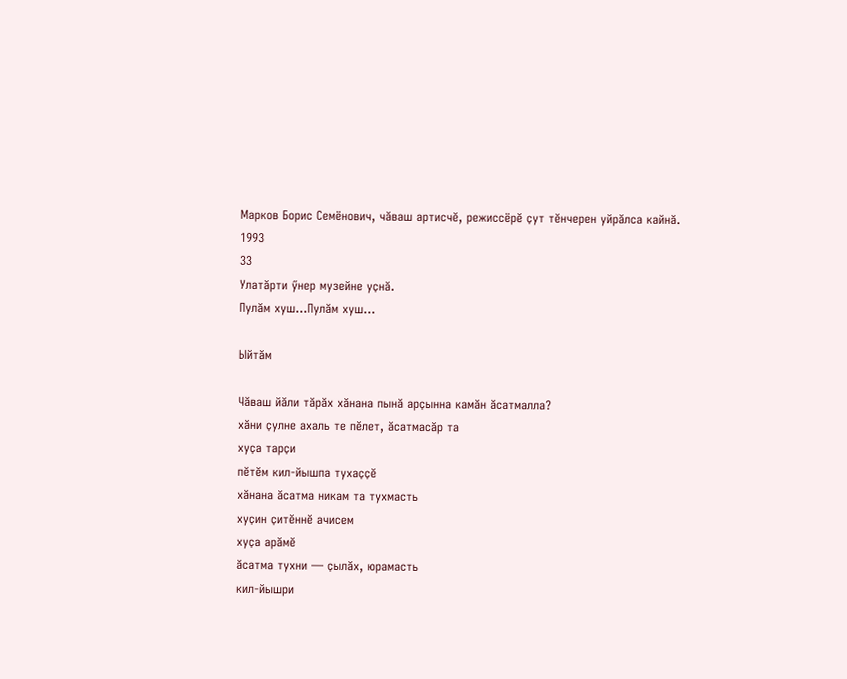Марков Борис Семёнович, чӑваш артисчӗ, режиссёрӗ ҫут тӗнчерен уйрӑлса кайнӑ.
1993
33
Улатӑрти ӳнер музейне уҫнӑ.
Пулӑм хуш...Пулӑм хуш...

Ыйтӑм

Чӑваш йӑли тӑрӑх хӑнана пынӑ арҫынна камӑн ӑсатмалла?
хӑни ҫулне ахаль те пӗлет, ӑсатмасӑр та
хуҫа тарҫи
пӗтӗм кил-йышпа тухаҫҫӗ
хӑнана ӑсатма никам та тухмасть
хуҫин ҫитӗннӗ ачисем
хуҫа арӑмӗ
ӑсатма тухни — ҫылӑх, юрамасть
кил-йышри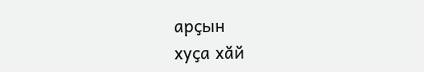арҫын
хуҫа хӑй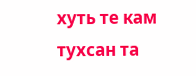хуть те кам тухсан та